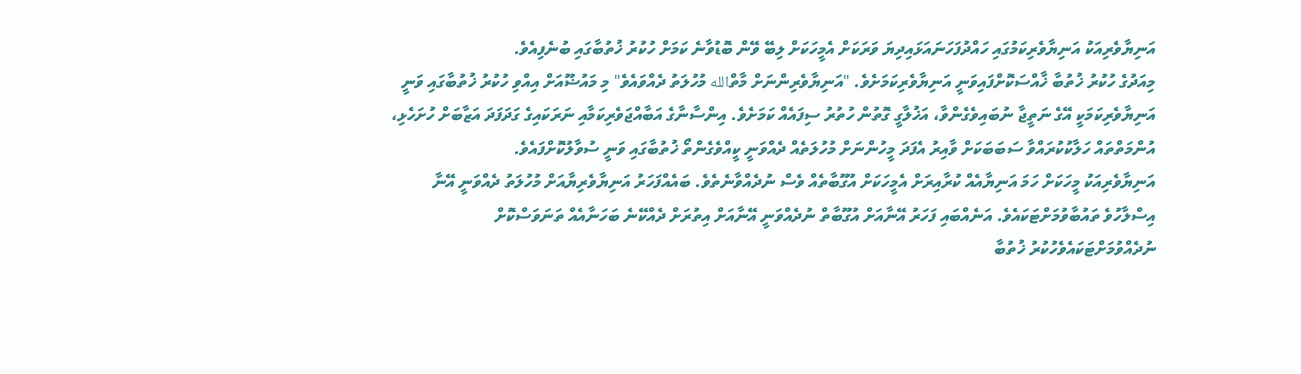އަނިޔާވެރިއަކު އަނިޔާވެރިކަމުގައި ހައްދުފަހަނައަޅައިދިޔަ ވަރަކަށް އެމީހަކަށް ލިބޭ ވޭން ބޮޑުވާނެ ކަމަށް ހުކުރު ޚުތުބާގައި ބުނެފިއެވެ.
މިއަދުގެ ހުކުރު ޚުތުބާ ޚާއްސަކޮށްފައިވަނީ އަނިޔާވެރިކަމަށެވެ. "އަނިޔާވެރިންނަށް މާތްالله މުހުލަތު ދެއްވައެވެ" މި މައުޟޫއަށް އިއްވި ހުކުރު ޚުތުބާގައި ވަނީ އަނިޔާވެރިކަމަކީ އޭގެ ނަތީޖާ ނުބައިވެގެންވާ، އަޚުލާގީ ގޮތުން ހުތުރު ސިފައެއް ކަމަށެވެ. އިންސާނާގެ އަބާއްޖަވެރިކަމާއި ނަރަކައިގެ ގަދަފަދަ އަޒާބަށް ހުށަހެޅި، އުންމަތްތައް ހަލާކުކުރައްވާ ސަބަބަކަށް ވާއިރު އެފަދަ މީހުންނަށް މުހުލަތެއް ދެއްވަނީ ކީއްވެގެންތޯ ޚުތުބާގައި ވަނީ ސުވާލުކޮށްފައެވެ.
އަނިޔާވެރިއަކު މީހަކަށް ހަމަ އަނިޔާއެއް ކުރާއިރަށް އެމީހަކަށް އުގޫބާތެއް ވެސް ނުދެއްވާނެތެވެ. ބައެއްފަހަރު އަނިޔާވެރިޔާއަށް މުހުލަތު ދެއްވަނީ އޭނާ އިސްލާހުވެ ތައުބާވުމަށްޓަކައެވެ. އަނެއްބައި ފަހަރު އޭނާއަށް އުގޫބާތް ނުދެއްވަނީ އޭނާއަށް އިތުރަށް ދެއްކޭނެ ބަހަނާއެއް ތަނަވަސްކޮށް ނުދެއްވުމަށްޓަކައެވެހުކުރު ޚުތުބާ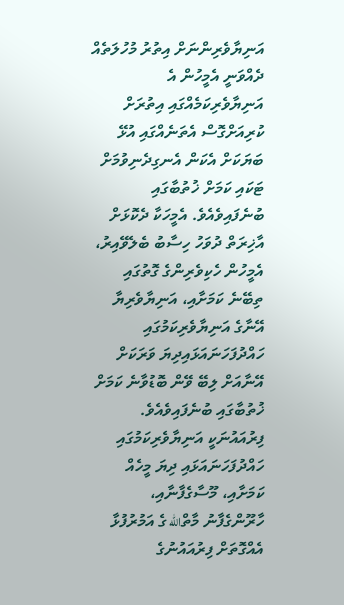އަނިޔާވެރިންނަށް އިތުރު މުހުލަތެއް ދެއްވަނީ އެމީހުން އެ އަނިޔާވެރިކަމެއްގައި އިތުރަށް ކުރިއަށްގޮސް އެތަނެއްގައި އުޅޭ ބަޔަކަށް އެކަން އެނގިދެނިވުމަށް ޓަކައި ކަމަށް ޚުތުބާގައި ބުނެފައިވެއެވެ. އެމީހަކާ ދެކޮޅަށް އާޚިރަތް ދުވަހު ހިސާބު ބެލެވޭއިރު، އެމީހުން ހެކިވެރިންގެ ގޮތުގައި ތިބޭނެ ކަމަށާއި، އަނިޔާވެރިޔާ އޭނާގެ އަނިޔާވެރިކަމުގައި ހައްދުފަހަނައަޅައިދިޔަ ވަރަކަށް އޭނާއަށް ލިބޭ ވޭން ބޮޑުވާނެ ކަމަށް ޚުތުބާގައި ބުނެފައިވެއެވެ.
ފިރުއައުނަކީ އަނިޔާވެރިކަމުގައި ހައްދުފަހަނައަޅައި ދިޔަ މީހެއް ކަމަށާއި، މޫސާގެފާނާއި، ހާރޫންގެފާނު މާތްالله ގެ އަމުރުފުޅާ އެއްގޮތަށް ފިރުއައުނުގެ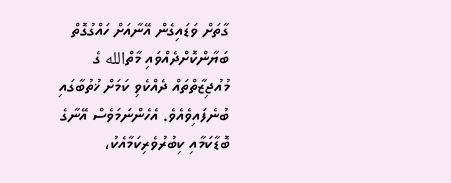ގާތަށް ވަޑައިގެން އޭނާއަށް ހައްގުގޮތް ބަޔާންކޮށްދެއްވައި މާތްالله ގެ މުއުޖިޒާތްތައް ދެއްކެވި ކަމަށް ޚުތުބާގައި ބުނެފައިވެއެވެ. އެހެންނަމަވެސް އޭނާގެ ބޮޑާކަމާއި ކިބުރުވެރިކަމާއެކު،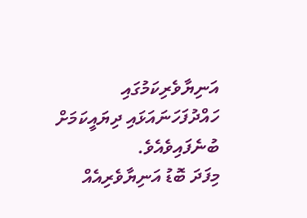އަނިޔާވެރިކަމުގައި ހައްދުފަހަނައަޅައި ދިޔައީކަމަށް ބުނެފައިވެއެވެ.
މިފަދަ ބޮޑު އަނިޔާވެރިއެއް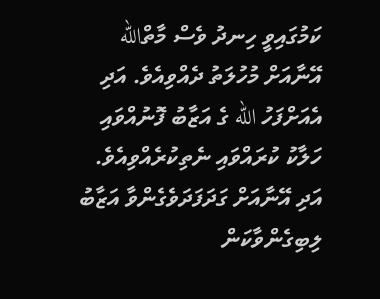ކަމުގައިވީ ހިނދު ވެސް މާތްالله އޭނާއަށް މުހުލަތު ދެއްވިއެވެ. އަދި އެއަށްފަހު الله ގެ އަޒާބު ފޮނުއްވައި ހަލާކު ކުރައްވައި ނެތިކުރެއްވިއެވެ. އަދި އޭނާއަށް ގަދަފަދަވެގެންވާ އަޒާބު ލިބިގެންވާކަން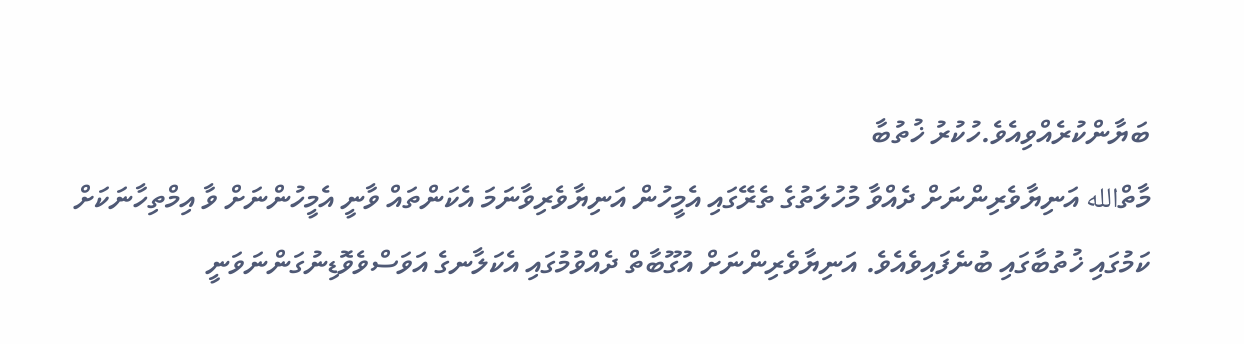ބަޔާންކުރެއްވިއެވެ.ހުކުރު ޚުތުބާ
މާތްالله އަނިޔާވެރިންނަށް ދެއްވާ މުހުލަތުގެ ތެރޭގައި އެމީހުން އަނިޔާވެރިވާނަމަ އެކަންތައް ވާނީ އެމީހުންނަށް ވާ އިމްތިހާނަކަށް ކަމުގައި ޚުތުބާގައި ބުނެފައިވެއެވެ. އަނިޔާވެރިންނަށް އުގޫބާތް ދެއްވުމުގައި އެކަލާނގެ އަވަސްވެވޮޑިނުގަންނަވަނީ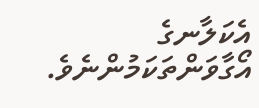އެކަލާނގެ އޯގާވަންތަކަމުންނެވެ.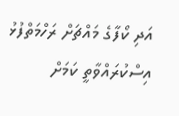އަދި ކޯފާގެ މައްޗަށް ރަހްމަތްފުޅު އިސްކުރައްވާތީ ކަމަށް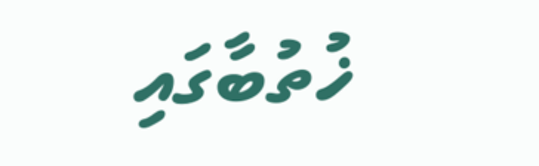ޚުތުބާގައި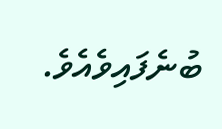ބުނެފައިވެއެވެ.